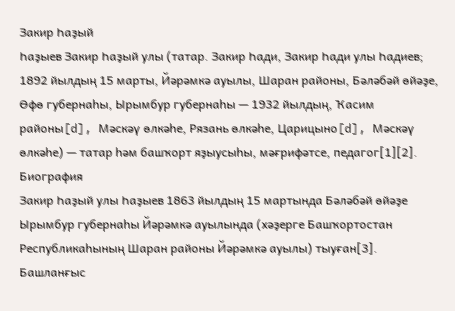Закир Һаҙый
Һаҙыев Закир Һаҙый улы (татар. Закир Һади, Закир Һади улы Һадиев; 1892 йылдың 15 марты, Йәрәмкә ауылы, Шаран районы, Бәләбәй өйәҙе, Өфө губернаһы, Ырымбур губернаһы — 1932 йылдың, Ҡасим районы[d], Мәскәү өлкәһе, Рязань өлкәһе, Царицыно[d], Мәскәү өлкәһе) — татар һәм башҡорт яҙыусыһы, мәғрифәтсе, педагог[1][2].
Биография
Закир Һаҙый улы Һаҙыев 1863 йылдың 15 мартында Бәләбәй өйәҙе Ырымбур губернаһы Йәрәмкә ауылында (хәҙерге Башҡортостан Республикаһының Шаран районы Йәрәмкә ауылы) тыуған[3]. Башланғыс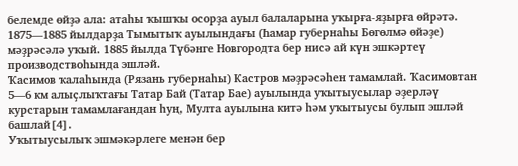белемде өйҙә ала: атаһы ҡышҡы осорҙа ауыл балаларына уҡырға-яҙырға өйрәтә.
1875—1885 йылдарҙа Тымытыҡ ауылындағы (Һамар губернаһы Бөгөлмә өйәҙе) мәҙрәсәлә уҡый. 1885 йылда Түбәнге Новгородта бер нисә ай күн эшкәртеү производствоһында эшләй.
Ҡасимов ҡалаһында (Рязань губернаһы) Кастров мәҙрәсәһен тамамлай. Ҡасимовтан 5—6 км алыҫлыҡтағы Татар Бай (Татар Бае) ауылында уҡытыусылар әҙерләү курстарын тамамлағандан һуң, Мулта ауылына китә һәм уҡытыусы булып эшләй башлай[4].
Уҡытыусылыҡ эшмәкәрлеге менән бер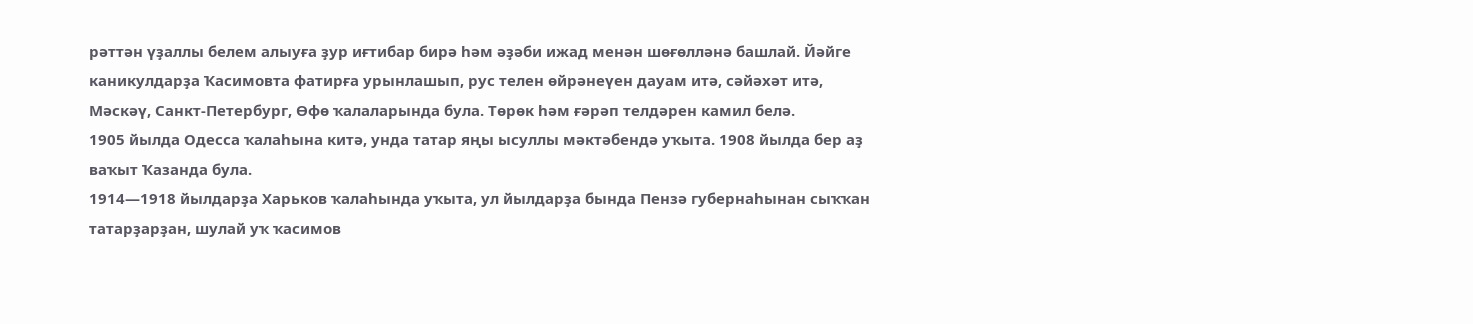рәттән үҙаллы белем алыуға ҙур иғтибар бирә һәм әҙәби ижад менән шөғөлләнә башлай. Йәйге каникулдарҙа Ҡасимовта фатирға урынлашып, рус телен өйрәнеүен дауам итә, сәйәхәт итә, Мәскәү, Санкт-Петербург, Өфө ҡалаларында була. Төрөк һәм ғәрәп телдәрен камил белә.
1905 йылда Одесса ҡалаһына китә, унда татар яңы ысуллы мәктәбендә уҡыта. 1908 йылда бер аҙ ваҡыт Ҡазанда була.
1914—1918 йылдарҙа Харьков ҡалаһында уҡыта, ул йылдарҙа бында Пензә губернаһынан сыҡҡан татарҙарҙан, шулай уҡ ҡасимов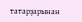татарҙарынан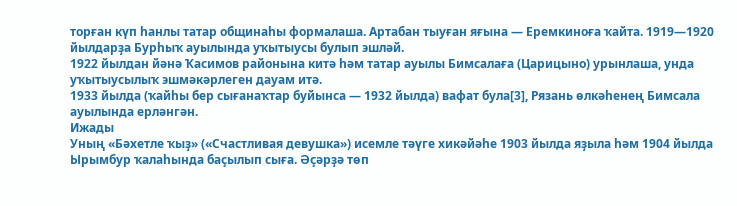торған күп һанлы татар общинаһы формалаша. Артабан тыуған яғына — Еремкиноға ҡайта. 1919—1920 йылдарҙа Бурһыҡ ауылында уҡытыусы булып эшләй.
1922 йылдан йәнә Ҡасимов районына китә һәм татар ауылы Бимсалаға (Царицыно) урынлаша, унда уҡытыусылыҡ эшмәкәрлеген дауам итә.
1933 йылда (ҡайһы бер сығанаҡтар буйынса — 1932 йылда) вафат була[3], Рязань өлкәһенең Бимсала ауылында ерләнгән.
Ижады
Уның «Бәхетле ҡыҙ» («Счастливая девушка») исемле тәүге хикәйәһе 1903 йылда яҙыла һәм 1904 йылда Ырымбур ҡалаһында баҫылып сыға. Әҫәрҙә төп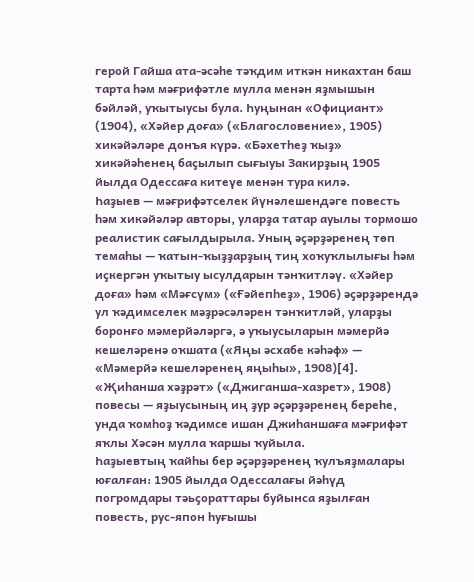герой Гайша ата-әсәһе тәҡдим иткән никахтан баш тарта һәм мәғрифәтле мулла менән яҙмышын бәйләй, уҡытыусы була. Һуңынан «Официант» (1904), «Хәйер доға» («Благословение», 1905) хикәйәләре донъя күрә. «Бәхетһеҙ ҡыҙ» хикәйәһенең баҫылып сығыуы Закирҙың 1905 йылда Одессаға китеүе менән тура килә.
Һаҙыев — мәғрифәтселек йүнәлешендәге повесть һәм хикәйәләр авторы, уларҙа татар ауылы тормошо реалистик сағылдырыла. Уның әҫәрҙәренең төп темаһы — ҡатын-ҡыҙҙарҙың тиң хоҡуҡлылығы һәм иҫкергән уҡытыу ысулдарын тәнҡитләү. «Хәйер доға» һәм «Мәғсүм» («Ғәйепһеҙ», 1906) әҫәрҙәрендә ул ҡәдимселек мәҙрәсәләрен тәнҡитләй, уларҙы боронғо мәмерйәләргә, ә уҡыусыларын мәмерйә кешеләренә оҡшата («Яңы әсхабе кәһәф» — «Мәмерйә кешеләренең яңыһы», 1908)[4].
«Җиһанша хәҙрәт» («Джиганша-хазрет», 1908) повесы — яҙыусының иң ҙур әҫәрҙәренең береһе, унда ҡомһоҙ ҡәдимсе ишан Джиһаншаға мәғрифәт яҡлы Хәсән мулла ҡаршы ҡуйыла.
Һаҙыевтың ҡайһы бер әҫәрҙәренең ҡулъяҙмалары юғалған: 1905 йылда Одессалағы йәһүд погромдары тәьҫораттары буйынса яҙылған повесть, рус-япон һуғышы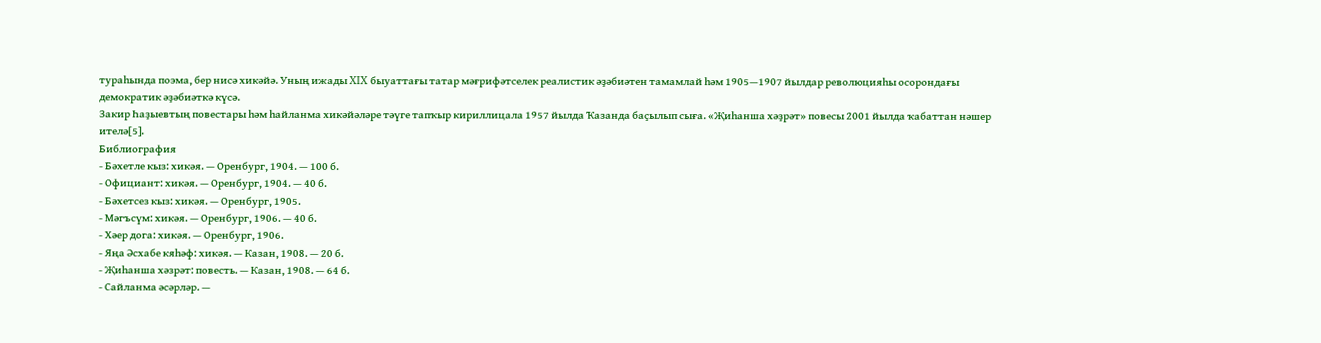тураһында поэма, бер нисә хикәйә. Уның ижады XIX быуаттағы татар мәғрифәтселек реалистик әҙәбиәтен тамамлай һәм 1905—1907 йылдар революцияһы осорондағы демократик әҙәбиәткә күсә.
Закир Һаҙыевтың повестары һәм һайланма хикәйәләре тәүге тапҡыр кириллицала 1957 йылда Ҡазанда баҫылып сыға. «Җиһанша хәҙрәт» повесы 2001 йылда ҡабаттан нәшер ителә[5].
Библиография
- Бәхетле кыз: хикәя. — Оренбург, 1904. — 100 б.
- Официант: хикәя. — Оренбург, 1904. — 40 б.
- Бәхетсез кыз: хикәя. — Оренбург, 1905.
- Мәгъсүм: хикәя. — Оренбург, 1906. — 40 б.
- Хәер дога: хикәя. — Оренбург, 1906.
- Яңа Әсхабе кяһәф: хикәя. — Казан, 1908. — 20 б.
- Җиһанша хәзрәт: повесть. — Казан, 1908. — 64 б.
- Сайланма әсәрләр. —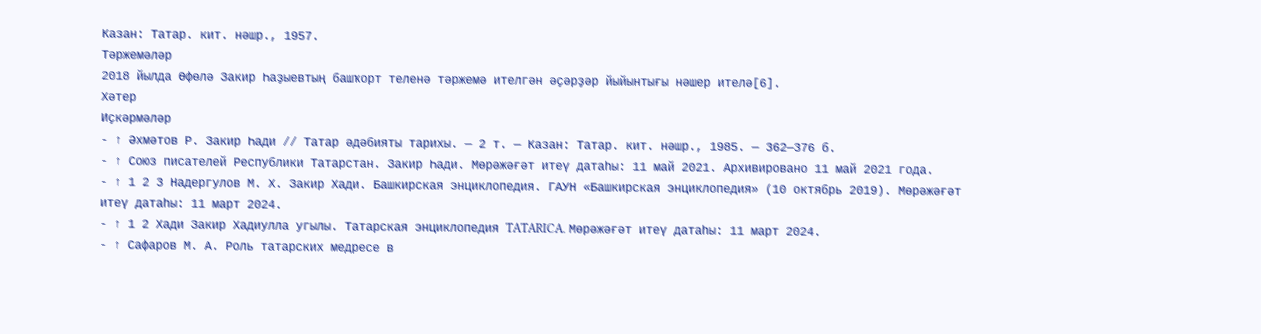Казан: Татар. кит. нәшр., 1957.
Тәржемәләр
2018 йылда Өфөлә Закир Һаҙыевтың башҡорт теленә тәржемә ителгән әҫәрҙәр йыйынтығы нәшер ителә[6].
Хәтер
Иҫкәрмәләр
- ↑ Әхмәтов Р. Закир Һади // Татар әдәбияты тарихы. — 2 т. — Казан: Татар. кит. нәшр., 1985. — 362—376 б.
- ↑ Союз писателей Республики Татарстан. Закир Һади. Мөрәжәғәт итеү датаһы: 11 май 2021. Архивировано 11 май 2021 года.
- ↑ 1 2 3 Надергулов М. Х. Закир Хади. Башкирская энциклопедия. ГАУН «Башкирская энциклопедия» (10 октябрь 2019). Мөрәжәғәт итеү датаһы: 11 март 2024.
- ↑ 1 2 Хади Закир Хадиулла угылы. Татарская энциклопедия TATARICA. Мөрәжәғәт итеү датаһы: 11 март 2024.
- ↑ Сафаров М. А. Роль татарских медресе в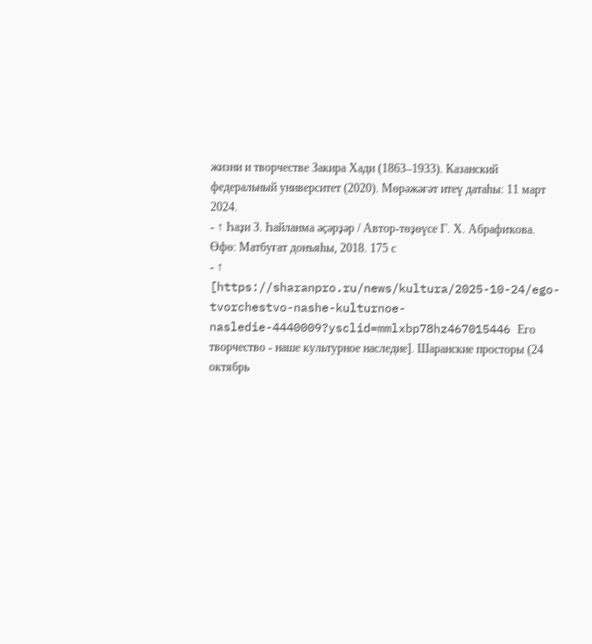жизни и творчестве Закира Хади (1863–1933). Казанский федеральный университет (2020). Мөрәжәғәт итеү датаһы: 11 март 2024.
- ↑ Һаҙи З. Һайланма әҫәрҙәр / Автор-төҙөүсе Г. Х. Абрафиҡова. Өфө: Матбуғат донъяһы, 2018. 175 с
- ↑ [https://sharanpro.ru/news/kultura/2025-10-24/ego-tvorchestvo-nashe-kulturnoe-nasledie-4440009?ysclid=mmlxbp78hz467015446 Его творчество - наше культурное наследие]. Шаранские просторы (24 октябрь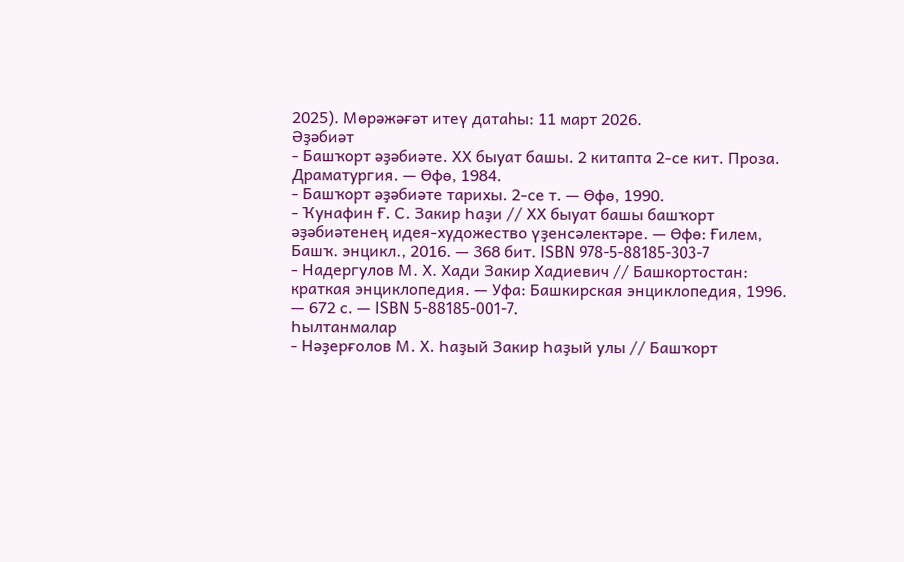2025). Мөрәжәғәт итеү датаһы: 11 март 2026.
Әҙәбиәт
- Башҡорт әҙәбиәте. ХХ быуат башы. 2 китапта 2‑се кит. Проза. Драматургия. — Өфө, 1984.
- Башҡорт әҙәбиәте тарихы. 2‑се т. — Өфө, 1990.
- Ҡунафин Ғ. С. Закир Һаҙи // ХХ быуат башы башҡорт әҙәбиәтенең идея-художество үҙенсәлектәре. — Өфө: Ғилем, Башҡ. энцикл., 2016. — 368 бит. ISBN 978-5-88185-303-7
- Надергулов М. Х. Хади Закир Хадиевич // Башкортостан: краткая энциклопедия. — Уфа: Башкирская энциклопедия, 1996. — 672 с. — ISBN 5-88185-001-7.
Һылтанмалар
- Нәҙерғолов М. Х. Һаҙый Закир Һаҙый улы // Башҡорт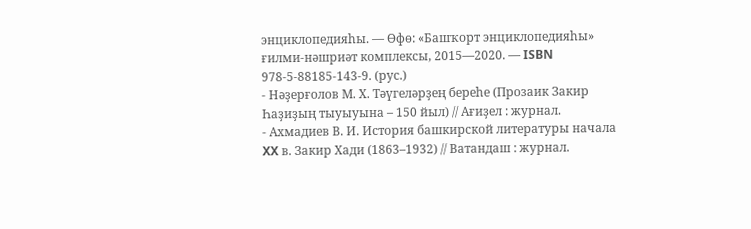энциклопедияһы. — Өфө: «Башҡорт энциклопедияһы» ғилми-нәшриәт комплексы, 2015—2020. — ISBN 978-5-88185-143-9. (рус.)
- Нәҙерғолов М. Х. Тәүгеләрҙең береһе (Прозаик Закир Һаҙиҙың тыуыуына – 150 йыл) // Ағиҙел : журнал.
- Ахмадиев В. И. История башкирской литературы начала XX в. Закир Хади (1863–1932) // Ватандаш : журнал.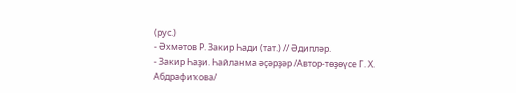(рус.)
- Әхмәтов Р. Закир Һади (тат.) // Әдипләр.
- Закир Һаҙи. Һайланма әҫәрҙәр /Автор-төҙөүсе Г. Х. Абдрафиҡова/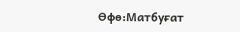Өфө:Матбуғат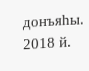донъяһы. 2018 й.